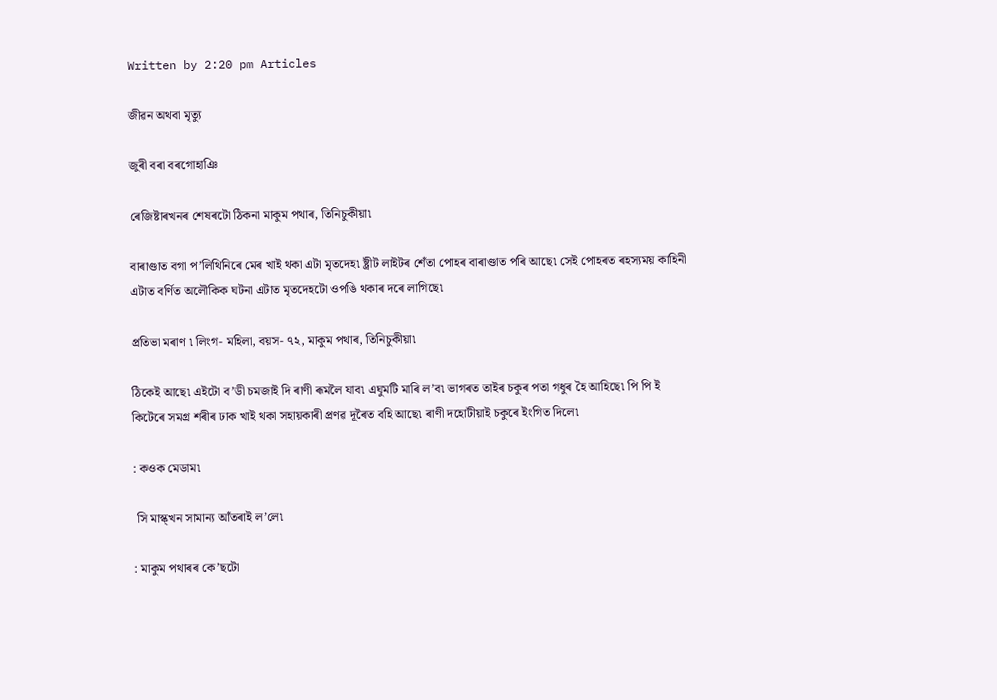Written by 2:20 pm Articles

জীৱন অথবা মৃত্যু

জুৰী বৰা বৰগোহাঞি

ৰেজিষ্টাৰখনৰ শেষৰটো ঠিকনা মাকুম পথাৰ, তিনিচুকীয়া৷

বাৰাণ্ডাত বগা প’লিথিনিৰে মেৰ খাই থকা এটা মৃতদেহ৷ ষ্ট্ৰীট লাইটৰ শেঁতা পোহৰ বাৰাণ্ডাত পৰি আছে৷ সেই পোহৰত ৰহস্যময় কাহিনী এটাত বৰ্ণিত অলৌকিক ঘটনা এটাত মৃতদেহটো ওপঙি থকাৰ দৰে লাগিছে৷

প্ৰতিভা মৰাণ ৷ লিংগ- মহিলা, বয়স- ৭২, মাকুম পথাৰ, তিনিচুকীয়া৷

ঠিকেই আছে৷ এইটো ব’ডী চমজাই দি ৰাণী ৰূমলৈ যাব৷ এঘুমটি মাৰি ল’ব৷ ভাগৰত তাইৰ চকুৰ পতা গধুৰ হৈ আহিছে৷ পি পি ই কিটেৰে সমগ্ৰ শৰীৰ ঢাক খাই থকা সহায়কাৰী প্ৰণৱ দূৰৈত বহি আছে৷ ৰাণী দহোটীয়াই চকুৰে ইংগিত দিলে৷

: কওক মেডাম৷

 সি মাস্ক্খন সামান্য আঁতৰাই ল’লে৷

: মাকুম পথাৰৰ কে’ছটো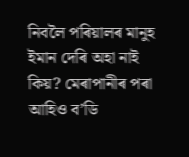নিবলৈ পৰিয়ালৰ মানুহ ইমান দেৰি অহা নাই কিয়? মেৰাপানীৰ পৰা আহিও ব’ডি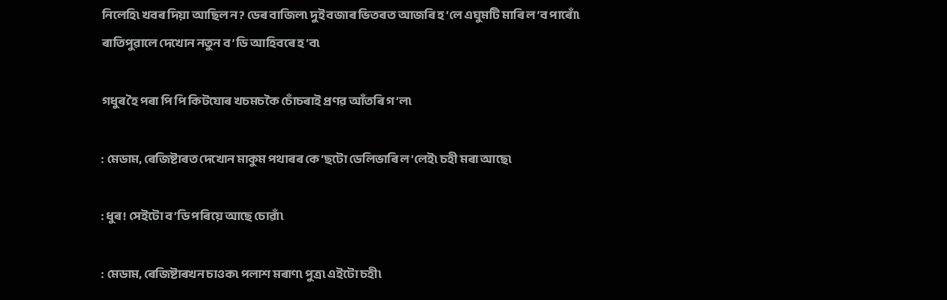নিলেহি৷ খবৰ দিয়া আছিল ন? ডেৰ বাজিল৷ দুই বজাৰ ভিতৰত আজৰি হ’লে এঘুমটি মাৰি ল’ব পাৰোঁ৷ ৰাতিপুৱালে দেখোন নতুন ব’ডি আহিবৰে হ’ব৷

গধুৰ হৈ পৰা পি পি কিটযোৰ খচমচকৈ চোঁচৰাই প্ৰণৱ আঁতৰি গ’ল৷

: মেডাম, ৰেজিষ্টাৰত দেখোন মাকুম পথাৰৰ কে’ছটো ডেলিভাৰি ল’লেই৷ চহী মৰা আছে৷

: ধুৰ! সেইটো ব’ডি পৰিয়ে আছে চোৱাঁ৷

: মেডাম, ৰেজিষ্টাৰখন চাওক৷ পলাশ মৰাণ৷ পুত্ৰ৷ এইটো চহী৷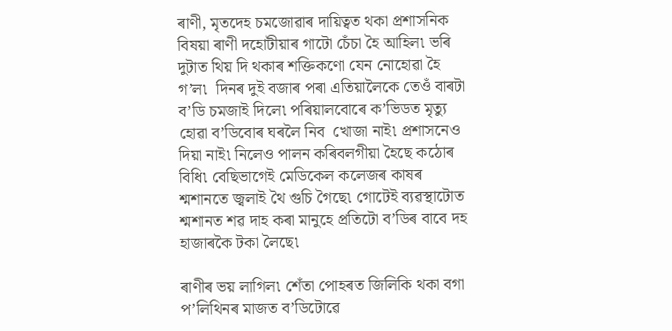ৰাণী, মৃতদেহ চমজোৱাৰ দায়িত্বত থকা প্ৰশাসনিক বিষয়া ৰাণী দহোটীয়াৰ গাটো চেঁচা হৈ আহিল৷ ভৰি দুটাত থিয় দি থকাৰ শক্তিকণো যেন নোহোৱা হৈ গ’ল৷  দিনৰ দুই বজাৰ পৰা এতিয়ালৈকে তেওঁ বাৰটা ব’ডি চমজাই দিলে৷ পৰিয়ালবোৰে ক’ভিডত মৃত্যু হোৱা ব’ডিবোৰ ঘৰলৈ নিব  খোজা নাই৷ প্ৰশাসনেও দিয়া নাই৷ নিলেও পালন কৰিবলগীয়া হৈছে কঠোৰ বিধি৷ বেছিভাগেই মেডিকেল কলেজৰ কাষৰ শ্মশানতে জ্বলাই থৈ গুচি গৈছে৷ গোটেই ব্যৱস্থাটোত শ্মশানত শৱ দাহ কৰা মানুহে প্ৰতিটো ব’ডিৰ বাবে দহ হাজাৰকৈ টকা লৈছে৷

ৰাণীৰ ভয় লাগিল৷ শেঁতা পোহৰত জিলিকি থকা বগা প’লিথিনৰ মাজত ব’ডিটোৱে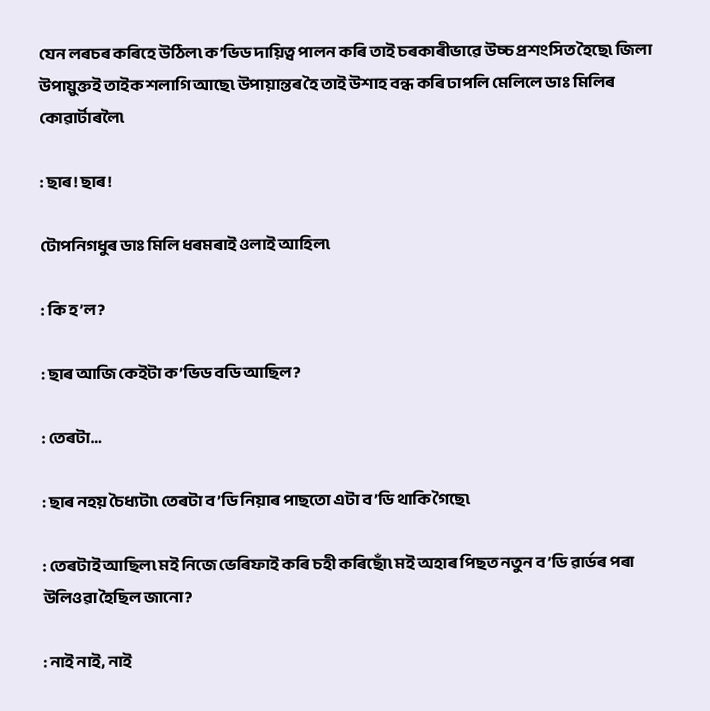যেন লৰচৰ কৰিহে উঠিল৷ ক’ভিড দায়িত্ব পালন কৰি তাই চৰকাৰীভাৱে উচ্চ প্ৰশংসিত হৈছে৷ জিলা উপায়ুক্তই তাইক শলাগি আছে৷ উপায়ান্তৰ হৈ তাই উশাহ বন্ধ কৰি ঢাপলি মেলিলে ডাঃ মিলিৰ কোৱাৰ্টাৰলৈ৷

: ছাৰ! ছাৰ!

টোপনিগধুৰ ডাঃ মিলি ধৰমৰাই ওলাই আহিল৷

: কি হ’ল?

: ছাৰ আজি কেইটা ক’ভিড বডি আছিল?

: তেৰটা…

: ছাৰ নহয় চৈধ্যটা৷ তেৰটা ব’ডি নিয়াৰ পাছতো এটা ব’ডি থাকি গৈছে৷

: তেৰটাই আছিল৷ মই নিজে ভেৰিফাই কৰি চহী কৰিছোঁ৷ মই অহাৰ পিছত নতুন ব’ডি ৱাৰ্ডৰ পৰা উলিওৱা হৈছিল জানো?

: নাই নাই, নাই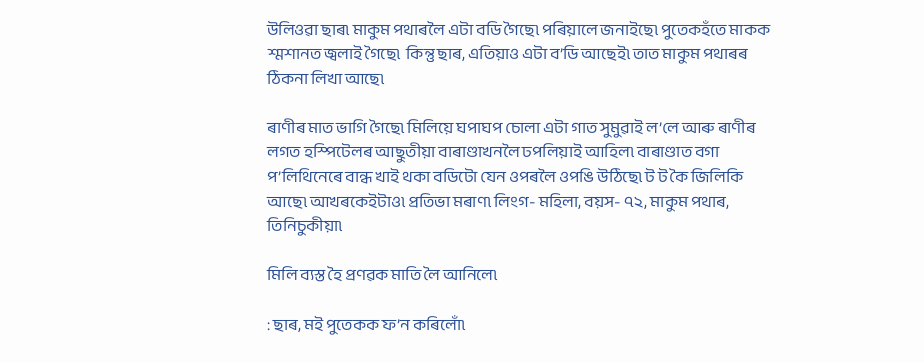উলিওৱা ছাৰ৷ মাকুম পথাৰলৈ এটা বডি গৈছে৷ পৰিয়ালে জনাইছে৷ পুতেকহঁতে মাকক শ্মশানত জ্বলাই গৈছে৷  কিন্তু ছাৰ, এতিয়াও এটা ব’ডি আছেই৷ তাত মাকুম পথাৰৰ ঠিকনা লিখা আছে৷

ৰাণীৰ মাত ভাগি গৈছে৷ মিলিয়ে ঘপাঘপ চোলা এটা গাত সুমুৱাই ল’লে আৰু ৰাণীৰ লগত হস্পিটেলৰ আছুতীয়া বাৰাণ্ডাখনলৈ ঢপলিয়াই আহিল৷ বাৰাণ্ডাত বগা প’লিথিনেৰে বান্ধ খাই থকা বডিটো যেন ওপৰলৈ ওপঙি উঠিছে৷ ট ট কৈ জিলিকি আছে৷ আখৰকেইটাও৷ প্ৰতিভা মৰাণ৷ লিংগ- মহিলা, বয়স- ৭২, মাকুম পথাৰ, তিনিচুকীয়া৷

মিলি ব্যস্ত হৈ প্ৰণৱক মাতি লৈ আনিলে৷

: ছাৰ, মই পুতেকক ফ’ন কৰিলোঁ৷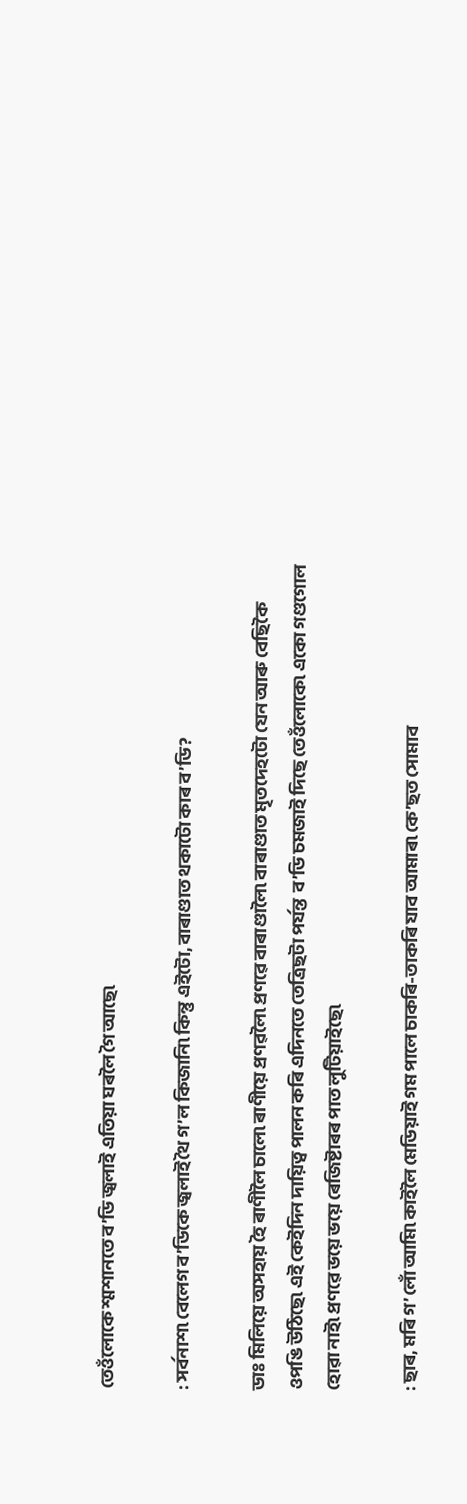তেওঁলোকে শ্মশানতে ব’ডি জ্বলাই এতিয়া ঘৰলৈ গৈ আছে৷

: সৰ্বনাশ৷ বেলেগ ব’ডিকে জ্বলাই থৈ গ’ল কিজানি৷ কিন্তু এইটো, বাৰাণ্ডাত থকাটো কাৰ ব’ডি?

ডাঃ মিলিয়ে অসহায় হৈ ৰাণীলৈ চালে৷ ৰাণীয়ে প্ৰণৱলৈ৷ প্ৰণৱে বাৰাণ্ডালৈ৷ বাৰাণ্ডাত মৃতদেহটো যেন আৰু বেছিকৈ ওপঙি উঠিছে৷ এই কেইদিন দায়িত্ব পালন কৰি এদিনতে তেত্ৰিছটা পৰ্যন্ত  ব’ডি চমজাই দিছে তেওঁলোকে৷ একো গণ্ডগোল হোৱা নাই৷ প্ৰণৱে ভয়ে ভয়ে ৰেজিষ্টাৰৰ পাত লুটিয়াইছে৷

: ছাৰ, মৰি গ’লোঁ আমি৷ কাইলৈ মেডিয়াই গম পালে চাকৰি-তাকৰি যাব আমাৰ৷ কে’ছত সোমাব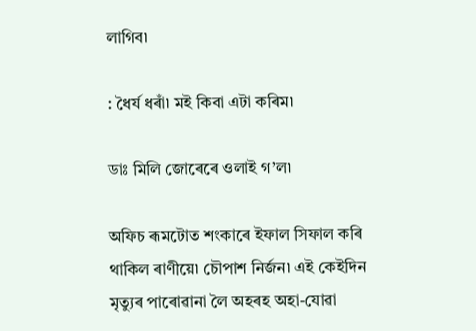লাগিব৷

: ধৈৰ্য ধৰাঁ৷ মই কিবা এটা কৰিম৷

ডাঃ মিলি জোৰেৰে ওলাই গ’ল৷

অফিচ ৰূমটোত শংকাৰে ইফাল সিফাল কৰি থাকিল ৰাণীয়ে৷ চৌপাশ নিৰ্জন৷ এই কেইদিন মৃত্যুৰ পাৰোৱানা লৈ অহৰহ অহা-যোৱা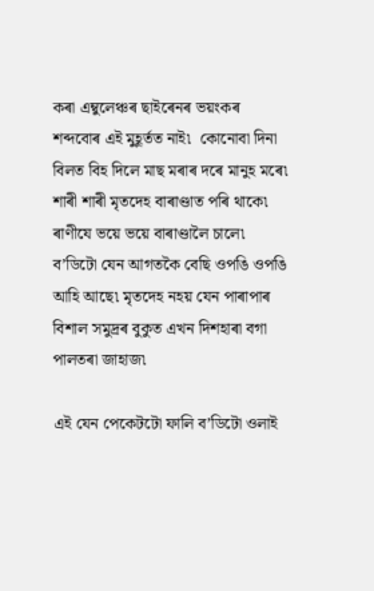কৰা এম্বুলেঞ্চৰ ছাইৰেনৰ ভয়ংকৰ শব্দবোৰ এই মুহূৰ্তত নাই৷  কোনোবা দিনা বিলত বিহ দিলে মাছ মৰাৰ দৰে মানুহ মৰে৷ শাৰী শাৰী মৃতদেহ বাৰাণ্ডাত পৰি থাকে৷ ৰাণীযে ভয়ে ভয়ে বাৰাণ্ডালৈ চালে৷ ব’ডিটো যেন আগতকৈ বেছি ওপঙি ওপঙি আহি আছে৷ মৃতদেহ নহয় যেন পাৰাপাৰ বিশাল সমুদ্ৰৰ বুকুত এখন দিশহাৰা বগা পালতৰা জাহাজ৷

এই যেন পেকেটটো ফালি ব’ডিটো ওলাই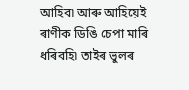আহিব৷ আৰু আহিয়েই ৰাণীক ডিঙি চেপা মাৰি ধৰিবহি৷ তাইৰ ভুলৰ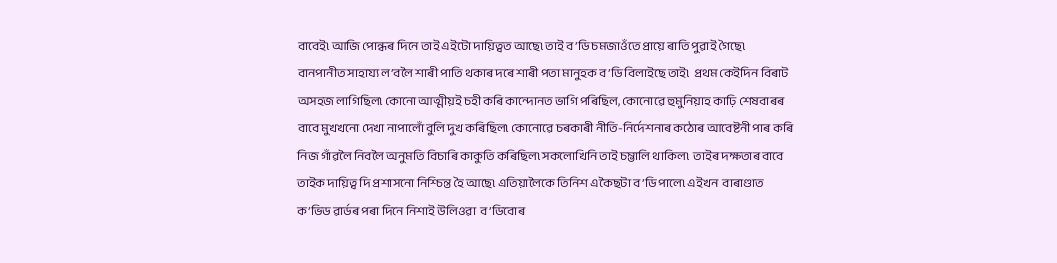বাবেই৷ আজি পোন্ধৰ দিনে তাই এইটো দায়িত্বত আছে৷ তাই ব’ডি চমজাওঁতে প্ৰায়ে ৰাতি পুৱাই গৈছে৷ বানপানীত সাহায্য ল’বলৈ শাৰী পাতি থকাৰ দৰে শাৰী পতা মানুহক ব’ডি বিলাইছে তাই৷  প্ৰথম কেইদিন বিৰাট অসহজ লাগিছিল৷ কোনো আত্মীয়ই চহী কৰি কান্দোনত ভাগি পৰিছিল, কোনোৱে হুমুনিয়াহ কাঢ়ি শেষবাৰৰ বাবে মুখখনো দেখা নাপালোঁ বুলি দুখ কৰিছিল৷ কোনোৱে চৰকাৰী নীতি-নিৰ্দেশনাৰ কঠোৰ আবেষ্টনী পাৰ কৰি নিজ গাঁৱলৈ নিবলৈ অনুমতি বিচাৰি কাকুতি কৰিছিল৷ সকলোখিনি তাই চম্ভালি থাকিল৷  তাইৰ দক্ষতাৰ বাবে তাইক দায়িত্ব দি প্ৰশাসনো নিশ্চিন্ত হৈ আছে৷ এতিয়ালৈকে তিনিশ একৈছটা ব’ডি পালে৷ এইখন  বাৰাণ্ডাত ক’ভিড ৱাৰ্ডৰ পৰা দিনে নিশাই উলিওৱা  ব’ডিবোৰ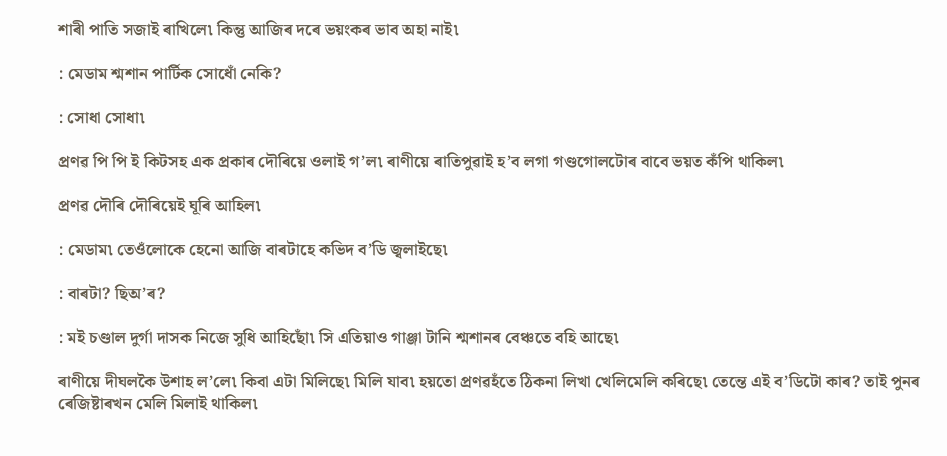শাৰী পাতি সজাই ৰাখিলে৷ কিন্তু আজিৰ দৰে ভয়ংকৰ ভাব অহা নাই৷

: মেডাম শ্মশান পাৰ্টিক সোধোঁ নেকি?

: সোধা সোধা৷

প্ৰণৱ পি পি ই কিটসহ এক প্ৰকাৰ দৌৰিয়ে ওলাই গ’ল৷ ৰাণীয়ে ৰাতিপুৱাই হ’ব লগা গণ্ডগোলটোৰ বাবে ভয়ত কঁপি থাকিল৷

প্ৰণৱ দৌৰি দৌৰিয়েই ঘূৰি আহিল৷

: মেডাম৷ তেওঁলোকে হেনো আজি বাৰটাহে কভিদ ব’ডি জ্বলাইছে৷

: বাৰটা? ছিঅ’ৰ?

: মই চণ্ডাল দুৰ্গা দাসক নিজে সুধি আহিছোঁ৷ সি এতিয়াও গাঞ্জা টানি শ্মশানৰ বেঞ্চতে বহি আছে৷

ৰাণীয়ে দীঘলকৈ উশাহ ল’লে৷ কিবা এটা মিলিছে৷ মিলি যাব৷ হয়তো প্ৰণৱহঁতে ঠিকনা লিখা খেলিমেলি কৰিছে৷ তেন্তে এই ব’ডিটো কাৰ? তাই পুনৰ ৰেজিষ্টাৰখন মেলি মিলাই থাকিল৷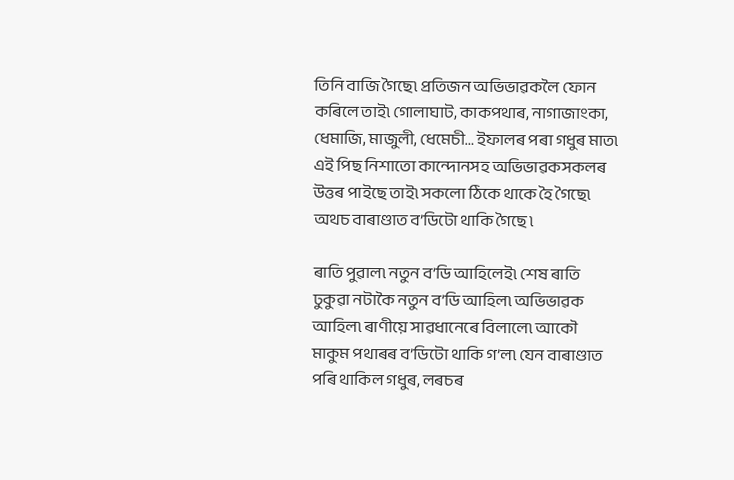তিনি বাজি গৈছে৷ প্ৰতিজন অভিভাৱকলৈ ফোন কৰিলে তাই৷ গোলাঘাট, কাকপথাৰ, নাগাজাংকা, ধেমাজি, মাজুলী, ধেমেচী… ইফালৰ পৰা গধুৰ মাত৷ এই পিছ নিশাতো কান্দোনসহ অভিভাৱকসকলৰ উত্তৰ পাইছে তাই৷ সকলো ঠিকে থাকে হৈ গৈছে৷ অথচ বাৰাণ্ডাত ব’ডিটো থাকি গৈছে ৷

ৰাতি পুৱাল৷ নতুন ব’ডি আহিলেই৷ শেষ ৰাতি ঢুকুৱা নটাকৈ নতুন ব’ডি আহিল৷ অভিভাৱক আহিল৷ ৰাণীয়ে সাৱধানেৰে বিলালে৷ আকৌ মাকুম পথাৰৰ ব’ডিটো থাকি গ’ল৷ যেন বাৰাণ্ডাত পৰি থাকিল গধুৰ, লৰচৰ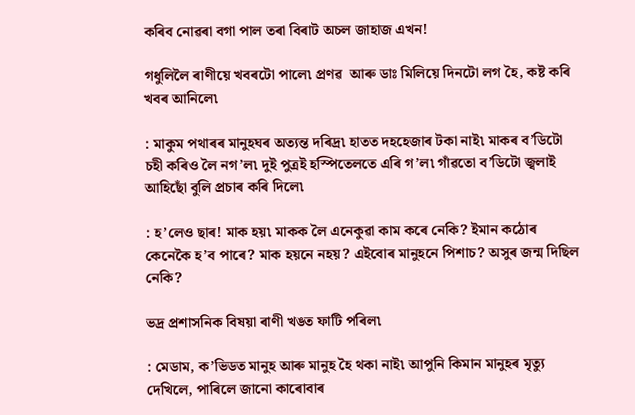কৰিব নোৱৰা বগা পাল তৰা বিৰাট অচল জাহাজ এখন!

গধুলিলৈ ৰাণীয়ে খবৰটো পালে৷ প্ৰণৱ  আৰু ডাঃ মিলিয়ে দিনটো লগ হৈ, কষ্ট কৰি খবৰ আনিলে৷

: মাকুম পথাৰৰ মানুহঘৰ অত্যন্ত দৰিদ্ৰ৷ হাতত দহহেজাৰ টকা নাই৷ মাকৰ ব’ডিটো চহী কৰিও লৈ নগ’ল৷ দুই পুত্ৰই হস্পিতেলতে এৰি গ’ল৷ গাঁৱতো ব’ডিটো জ্বলাই আহিছোঁ বুলি প্ৰচাৰ কৰি দিলে৷

: হ’লেও ছাৰ! মাক হয়৷ মাকক লৈ এনেকুৱা কাম কৰে নেকি? ইমান কঠোৰ কেনেকৈ হ’ব পাৰে? মাক হয়নে নহয়? এইবোৰ মানুহনে পিশাচ? অসুৰ জন্ম দিছিল নেকি?

ভদ্ৰ প্ৰশাসনিক বিষয়া ৰাণী খঙত ফাটি পৰিল৷

: মেডাম, ক’ভিডত মানুহ আৰু মানুহ হৈ থকা নাই৷ আপুনি কিমান মানুহৰ মৃত্যু দেখিলে, পাৰিলে জানো কাৰোবাৰ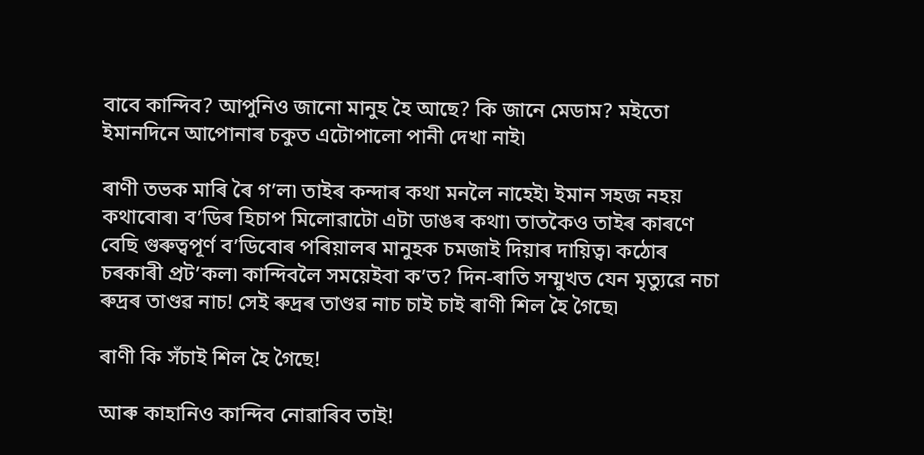বাবে কান্দিব? আপুনিও জানো মানুহ হৈ আছে? কি জানে মেডাম? মইতো ইমানদিনে আপোনাৰ চকুত এটোপালো পানী দেখা নাই৷

ৰাণী তভক মাৰি ৰৈ গ’ল৷ তাইৰ কন্দাৰ কথা মনলৈ নাহেই৷ ইমান সহজ নহয় কথাবোৰ৷ ব’ডিৰ হিচাপ মিলোৱাটো এটা ডাঙৰ কথা৷ তাতকৈও তাইৰ কাৰণে বেছি গুৰুত্বপূৰ্ণ ব’ডিবোৰ পৰিয়ালৰ মানুহক চমজাই দিয়াৰ দায়িত্ব৷ কঠোৰ চৰকাৰী প্ৰট’কল৷ কান্দিবলৈ সময়েইবা ক’ত? দিন-ৰাতি সম্মুখত যেন মৃত্যুৱে নচা ৰুদ্ৰৰ তাণ্ডৱ নাচ! সেই ৰুদ্ৰৰ তাণ্ডৱ নাচ চাই চাই ৰাণী শিল হৈ গৈছে৷

ৰাণী কি সঁচাই শিল হৈ গৈছে!

আৰু কাহানিও কান্দিব নোৱাৰিব তাই!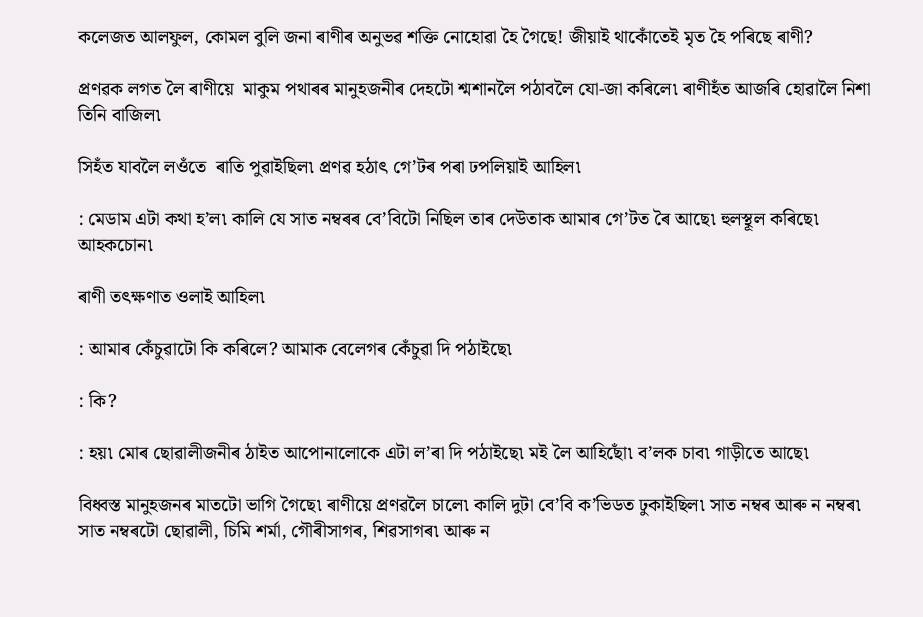কলেজত আলফুল, কোমল বুলি জনা ৰাণীৰ অনুভৱ শক্তি নোহোৱা হৈ গৈছে! জীয়াই থাকোঁতেই মৃত হৈ পৰিছে ৰাণী?

প্ৰণৱক লগত লৈ ৰাণীয়ে  মাকুম পথাৰৰ মানুহজনীৰ দেহটো শ্মশানলৈ পঠাবলৈ যো-জা কৰিলে৷ ৰাণীহঁত আজৰি হোৱালৈ নিশা তিনি বাজিল৷

সিহঁত যাবলৈ লওঁতে  ৰাতি পুৱাইছিল৷ প্ৰণৱ হঠাৎ গে’টৰ পৰা ঢপলিয়াই আহিল৷

: মেডাম এটা কথা হ’ল৷ কালি যে সাত নম্বৰৰ বে’বিটো নিছিল তাৰ দেউতাক আমাৰ গে’টত ৰৈ আছে৷ হুলস্থূল কৰিছে৷ আহকচোন৷

ৰাণী তৎক্ষণাত ওলাই আহিল৷

: আমাৰ কেঁচুৱাটো কি কৰিলে? আমাক বেলেগৰ কেঁচুৱা দি পঠাইছে৷

: কি?

: হয়৷ মোৰ ছোৱালীজনীৰ ঠাইত আপোনালোকে এটা ল’ৰা দি পঠাইছে৷ মই লৈ আহিছোঁ৷ ব’লক চাব৷ গাড়ীতে আছে৷

বিধ্বস্ত মানুহজনৰ মাতটো ভাগি গৈছে৷ ৰাণীয়ে প্ৰণৱলৈ চালে৷ কালি দুটা বে’বি ক’ভিডত ঢুকাইছিল৷ সাত নম্বৰ আৰু ন নম্বৰ৷ সাত নম্বৰটো ছোৱালী, চিমি শৰ্মা, গৌৰীসাগৰ, শিৱসাগৰ৷ আৰু ন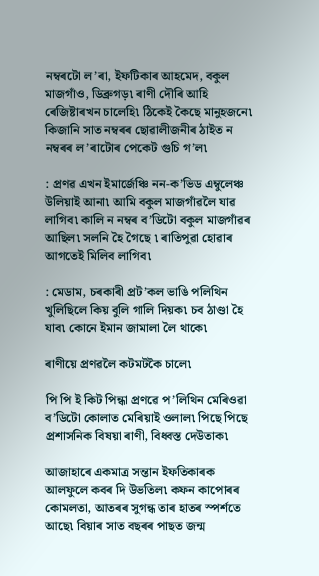নম্বৰটো ল’ৰা, ইফটিকাৰ আহমেদ, বকুল মাজগাঁও, ডিব্ৰুগড়৷ ৰাণী দৌৰি আহি ৰেজিষ্টাৰখন চালেহি৷ ঠিকেই কৈছে মানুহজনে৷ কিজানি সাত নম্বৰৰ ছোৱালীজনীৰ ঠাইত ন নম্বৰৰ ল’ৰাটোৰ পেকেট গুচি গ’ল৷

: প্ৰণৱ এখন ইমাৰ্জেঞ্চি নন-ক’ভিড এম্বুলেঞ্চ উলিয়াই আনা৷ আমি বকুল মাজগাঁৱলৈ যাৱ লাগিব৷ কালি ন নম্বৰ ব’ডিটো বকুল মাজগাঁৱৰ আছিল৷ সলনি হৈ গৈছে ৷ ৰাতিপুৱা হোৱাৰ আগতেই মিলিব লাগিব৷

: মেডাম, চৰকাৰী প্ৰট’কল ভাঙি পলিথিন খুলিছিলে কিয় বুলি গালি দিয়ক৷ চব ঠাণ্ডা হৈ যাব৷ কোনে ইমান জামালা লৈ থাকে৷

ৰাণীয়ে প্ৰণৱলৈ কটমটকৈ চালে৷

পি পি ই কিট পিন্ধা প্ৰণৱে প’লিথিন মেৰিওৱা ব’ডিটো কোলাত মেৰিয়াই ওলাল৷ পিছে পিছে প্ৰশাসনিক বিষয়া ৰাণী, বিধ্বস্ত দেউতাক৷

আজাহাৰে একমাত্ৰ সন্তান ইফতিকাৰক আলফুলে কবৰ দি উভতিল৷ কফন কাপোৰৰ কোমলতা, আতৰৰ সুগন্ধ তাৰ হাতৰ স্পৰ্শতে আছে৷ বিয়াৰ সাত বছৰৰ পাছত জন্ম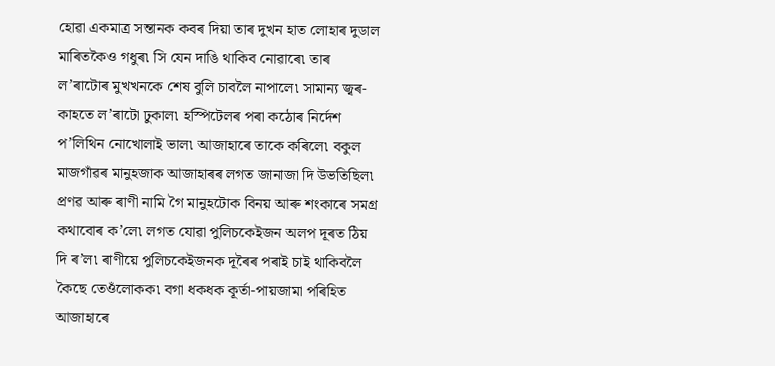হোৱা একমাত্ৰ সন্তানক কবৰ দিয়া তাৰ দুখন হাত লোহাৰ দুডাল মাৰিতকৈও গধুৰ৷ সি যেন দাঙি থাকিব নোৱাৰে৷ তাৰ ল’ৰাটোৰ মুখখনকে শেষ বুলি চাবলৈ নাপালে৷ সামান্য জ্বৰ-কাহতে ল’ৰাটো ঢুকাল৷ হস্পিটেলৰ পৰা কঠোৰ নিৰ্দেশ প’লিথিন নোখোলাই ভাল৷ আজাহাৰে তাকে কৰিলে৷ বকুল মাজগাঁৱৰ মানুহজাক আজাহাৰৰ লগত জানাজা দি উভতিছিল৷ প্ৰণৱ আৰু ৰাণী নামি গৈ মানুহটোক বিনয় আৰু শংকাৰে সমগ্ৰ কথাবোৰ ক’লে৷ লগত যোৱা পুলিচকেইজন অলপ দূৰত ঠিয় দি ৰ’ল৷ ৰাণীয়ে পুলিচকেইজনক দূৰৈৰ পৰাই চাই থাকিবলৈ কৈছে তেওঁলোকক৷ বগা ধকধক কূৰ্তা-পায়জামা পৰিহিত আজাহাৰে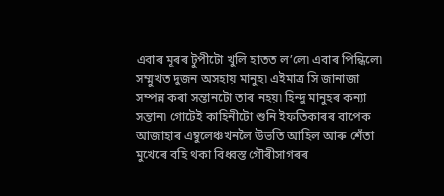এবাৰ মূৰৰ টুপীটো খুলি হাতত ল’লে৷ এবাৰ পিন্ধিলে৷ সম্মুখত দুজন অসহায় মানুহ৷ এইমাত্ৰ সি জানাজা সম্পন্ন কৰা সন্তানটো তাৰ নহয়৷ হিন্দু মানুহৰ কন্যা সন্তান৷ গোটেই কাহিনীটো শুনি ইফতিকাৰৰ বাপেক আজাহাৰ এম্বুলেঞ্চখনলৈ উভতি আহিল আৰু শেঁতা মুখেৰে বহি থকা বিধ্বস্ত গৌৰীসাগৰৰ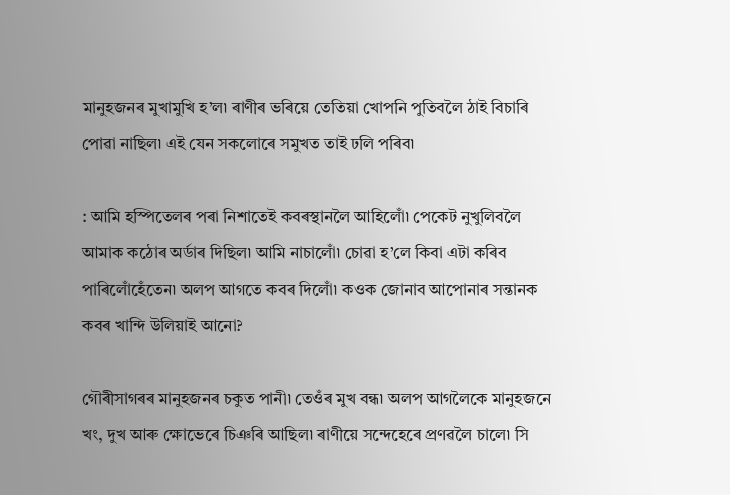মানুহজনৰ মুখামুখি হ’ল৷ ৰাণীৰ ভৰিয়ে তেতিয়া খোপনি পুতিবলৈ ঠাই বিচাৰি পোৱা নাছিল৷ এই যেন সকলোৰে সমুখত তাই ঢলি পৰিব৷

: আমি হস্পিতেলৰ পৰা নিশাতেই কবৰস্থানলৈ আহিলোঁ৷ পেকেট নুখুলিবলৈ আমাক কঠোৰ অৰ্ডাৰ দিছিল৷ আমি নাচালোঁ৷ চোৱা হ’লে কিবা এটা কৰিব পাৰিলোঁহেঁতেন৷ অলপ আগতে কবৰ দিলোঁ৷ কওক জোনাব আপোনাৰ সন্তানক কবৰ খান্দি উলিয়াই আনো?

গৌৰীসাগৰৰ মানুহজনৰ চকুত পানী৷ তেওঁৰ মুখ বন্ধ৷ অলপ আগলৈকে মানুহজনে খং, দুখ আৰু ক্ষোভেৰে চিঞৰি আছিল৷ ৰাণীয়ে সন্দেহেৰে প্ৰণৱলৈ চালে৷ সি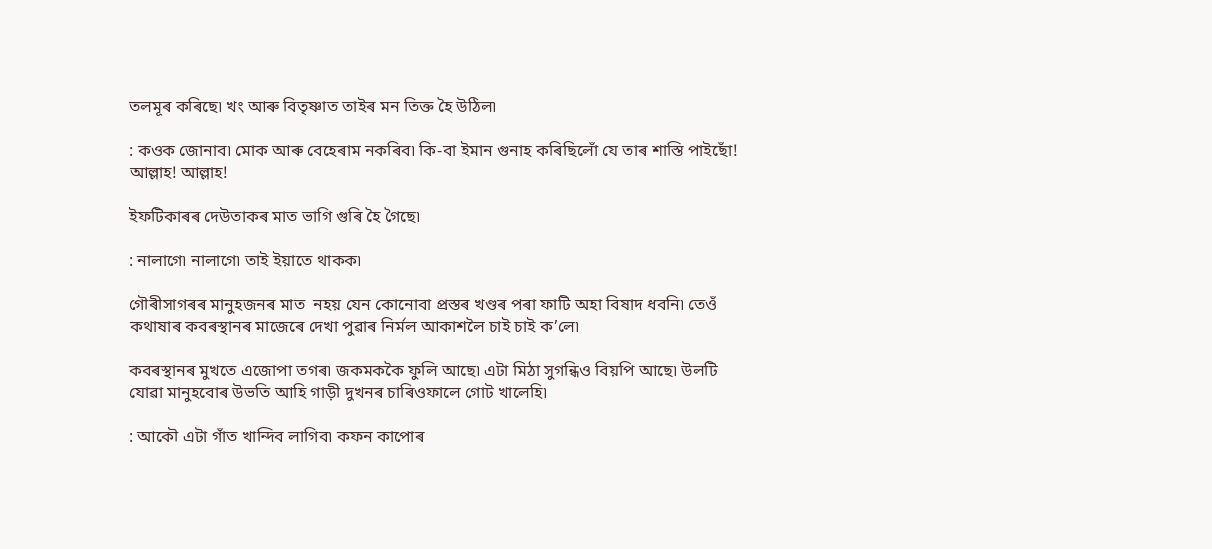তলমূৰ কৰিছে৷ খং আৰু বিতৃষ্ণাত তাইৰ মন তিক্ত হৈ উঠিল৷

: কওক জোনাব৷ মোক আৰু বেহেৰাম নকৰিব৷ কি-বা ইমান গুনাহ কৰিছিলোঁ যে তাৰ শাস্তি পাইছোঁ! আল্লাহ! আল্লাহ!

ইফটিকাৰৰ দেউতাকৰ মাত ভাগি গুৰি হৈ গৈছে৷

: নালাগে৷ নালাগে৷ তাই ইয়াতে থাকক৷

গৌৰীসাগৰৰ মানুহজনৰ মাত  নহয় যেন কোনোবা প্ৰস্তৰ খণ্ডৰ পৰা ফাটি অহা বিষাদ ধবনি৷ তেওঁ কথাষাৰ কবৰস্থানৰ মাজেৰে দেখা পুৱাৰ নিৰ্মল আকাশলৈ চাই চাই ক’লে৷

কবৰস্থানৰ মুখতে এজোপা তগৰ৷ জকমককৈ ফুলি আছে৷ এটা মিঠা সুগন্ধিও বিয়পি আছে৷ উলটি যোৱা মানুহবোৰ উভতি আহি গাড়ী দুখনৰ চাৰিওফালে গোট খালেহি৷

: আকৌ এটা গাঁত খান্দিব লাগিব৷ কফন কাপোৰ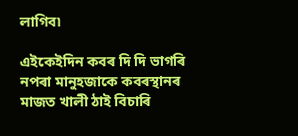লাগিব৷

এইকেইদিন কবৰ দি দি ভাগৰি নপৰা মানুহজাকে কবৰস্থানৰ মাজত খালী ঠাই বিচাৰি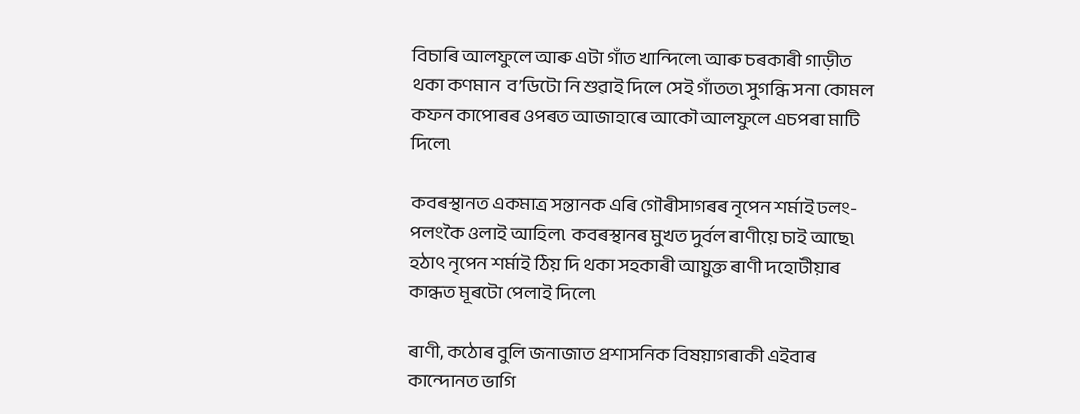বিচাৰি আলফুলে আৰু এটা গাঁত খান্দিলে৷ আৰু চৰকাৰী গাড়ীত থকা কণমান  ব’ডিটো নি শুৱাই দিলে সেই গাঁতত৷ সুগন্ধি সনা কোমল কফন কাপোৰৰ ওপৰত আজাহাৰে আকৌ আলফুলে এচপৰা মাটি দিলে৷

কবৰস্থানত একমাত্ৰ সন্তানক এৰি গৌৰীসাগৰৰ নৃপেন শৰ্মাই ঢলং-পলংকৈ ওলাই আহিল৷  কবৰস্থানৰ মুখত দুৰ্বল ৰাণীয়ে চাই আছে৷ হঠাৎ নৃপেন শৰ্মাই ঠিয় দি থকা সহকাৰী আয়ুক্ত ৰাণী দহোটীয়াৰ কান্ধত মূৰটো পেলাই দিলে৷

ৰাণী, কঠোৰ বুলি জনাজাত প্ৰশাসনিক বিষয়াগৰাকী এইবাৰ কান্দোনত ভাগি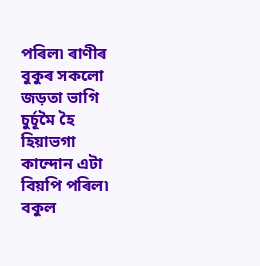পৰিল৷ ৰাণীৰ বুকুৰ সকলো জড়তা ভাগি চুৰ্চূমৈ হৈ হিয়াভগা কান্দোন এটা বিয়পি পৰিল৷ বকুল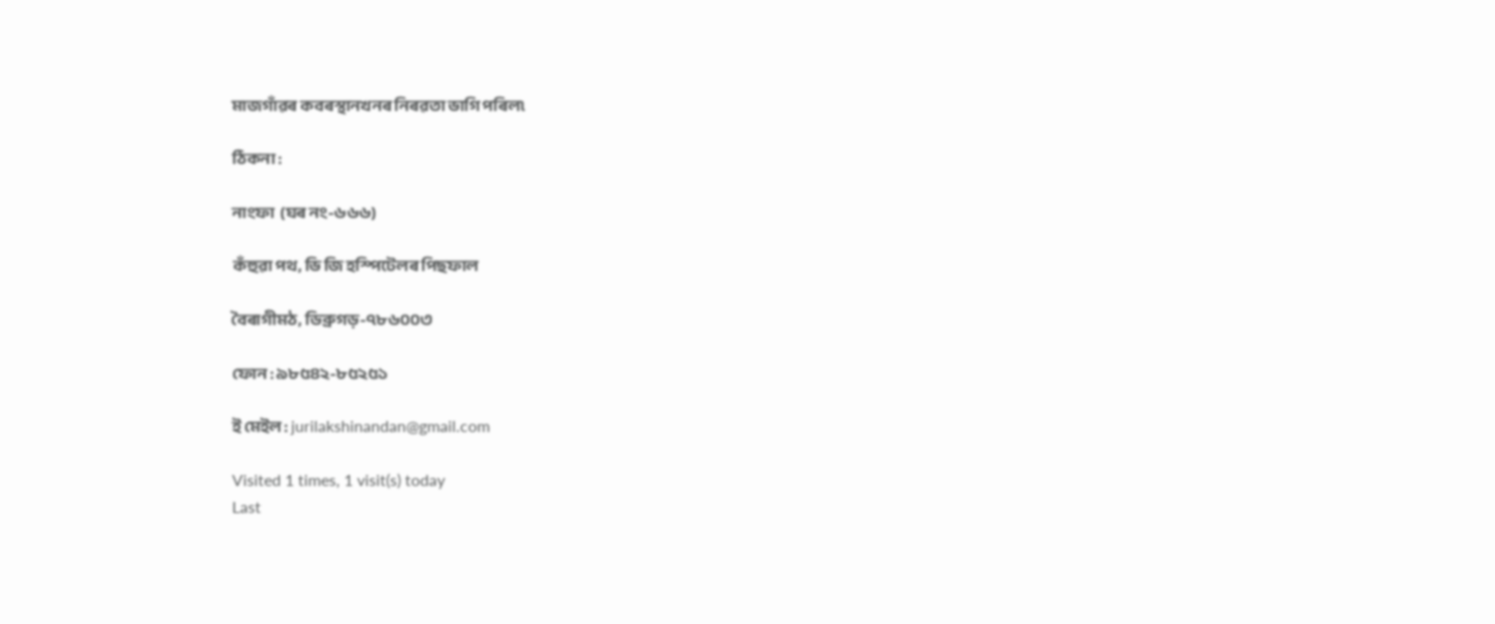মাজগাঁৱৰ কবৰস্থানখনৰ নিৰৱতা ভাগি পৰিল৷

ঠিকনা :

নাংফা  (ঘৰ নং-৬৬৬)

কঁহুৱা পথ, ভি জি হস্পিটেলৰ পিছফাল

বৈৰাগীমঠ, ডিব্ৰুগড়-৭৮৬০০৩

ফোন : ৯৮৫৪২-৮৫২৫১

ই মেইল : jurilakshinandan@gmail.com

Visited 1 times, 1 visit(s) today
Last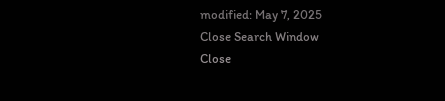modified: May 7, 2025
Close Search Window
Close